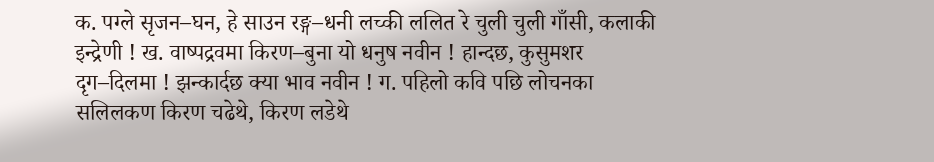क. पग्ले सृजन–घन, हे साउन रङ्ग–धनी लच्की ललित रे चुली चुली गाँसी, कलाकी इन्द्रेणी ! ख. वाष्पद्रवमा किरण–बुना यो धनुष नवीन ! हान्दछ, कुसुमशर दृग–दिलमा ! झन्कार्दछ क्या भाव नवीन ! ग. पहिलो कवि पछि लोचनका सलिलकण किरण चढेथे, किरण लडेथे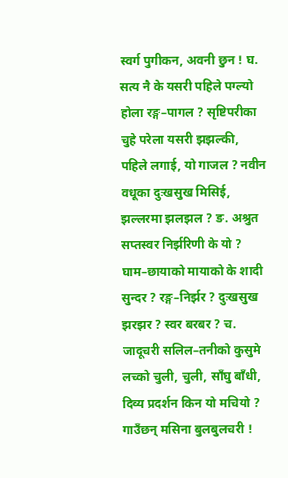स्वर्ग पुगीकन, अवनी छुन ! घ. सत्य नै के यसरी पहिले पग्ल्यो होला रङ्ग–पागल ? सृष्टिपरीका चुहे परेला यसरी झझल्की, पहिले लगाई, यो गाजल ? नवीन वधूका दुःखसुख मिसिई, झल्लरमा झलझल ? ङ. अश्रुत सप्तस्वर निर्झरिणी के यो ? घाम–छायाको मायाको के शादी सुन्दर ? रङ्ग–निर्झर ? दुःखसुख झरझर ? स्वर बरबर ? च. जादूचरी सलिल–तनीको कुसुमे लच्को चुली, चुली, साँघु बाँधी, दिव्य प्रदर्शन किन यो मचियो ? गाउँछन् मसिना बुलबुलचरी !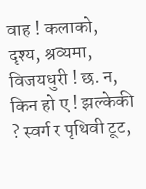वाह ! कलाको, दृश्य, श्रव्यमा, विजयधुरी ! छ. न, किन हो ए ! झल्केकी ? स्वर्ग र पृथिवी टूट,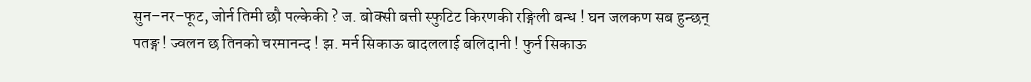सुन–नर–फूट, जोर्न तिमी छौ पल्केकी ? ज. बोक्सी बत्ती स्फुटिट किरणकी रङ्गिली बन्ध ! घन जलकण सब हुन्छन् पतङ्ग ! ज्वलन छ तिनको चरमानन्द ! झ. मर्न सिकाऊ बादललाई बलिदानी ! फुर्न सिकाऊ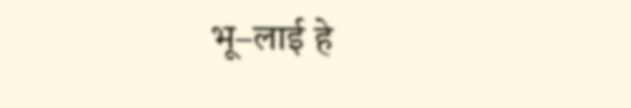भू–लाई हे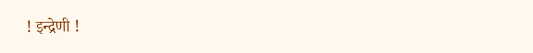! इन्द्रेणी !